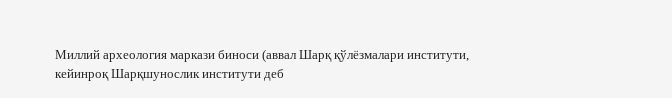Миллий археология маркази биноси (аввал Шарқ қўлёзмалари институти, кейинроқ Шарқшунослик институти деб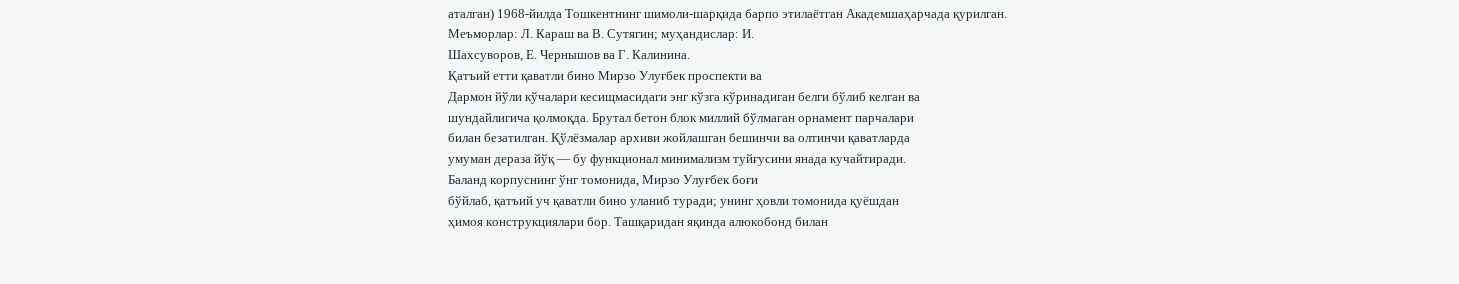аталган) 1968-йилда Тошкентнинг шимоли-шарқида барпо этилаётган Академшаҳарчада қурилган.
Меъморлар: Л. Караш ва В. Сутягин; муҳандислар: И.
Шахсуворов, Е. Чернышов ва Г. Калинина.
Қатъий етти қаватли бино Мирзо Улуғбек проспекти ва
Дармон йўли кўчалари кесищмасидаги энг кўзга кўринадиган белги бўлиб келган ва
шундайлигича қолмоқда. Брутал бетон блок миллий бўлмаган орнамент парчалари
билан безатилган. Қўлёзмалар архиви жойлашган бешинчи ва олтинчи қаватларда
умуман дераза йўқ — бу функционал минимализм туйғусини янада кучайтиради.
Баланд корпуснинг ўнг томонида, Мирзо Улуғбек боғи
бўйлаб, қатъий уч қаватли бино уланиб туради; унинг ҳовли томонида қуёшдан
ҳимоя конструкциялари бор. Ташқаридан яқинда алюкобонд билан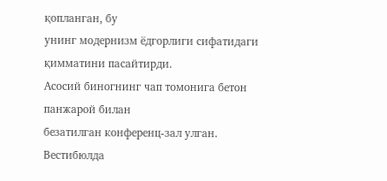қопланган, бу
унинг модернизм ёдгорлиги сифатидаги қимматини пасайтирди.
Асосий биногнинг чап томонига бетон панжарой билан
безатилган конференц-зал улган.
Вестибюлда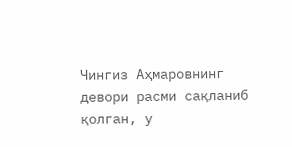Чингиз Аҳмаровнинг девори расми сақланиб
қолган, у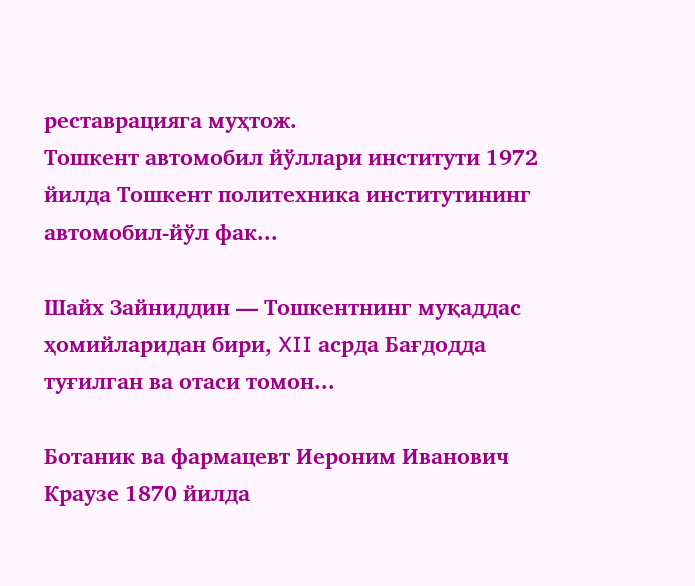реставрацияга муҳтож.
Тошкент автомобил йўллари институти 1972 йилда Тошкент политехника институтининг автомобил-йўл фак...

Шайх Зайниддин — Тошкентнинг муқаддас ҳомийларидан бири, XII асрда Бағдодда туғилган ва отаси томон...

Ботаник ва фармацевт Иероним Иванович Краузе 1870 йилда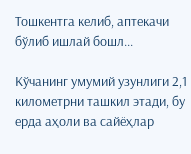Тошкентга келиб, аптекачи бўлиб ишлай бошл...

Кўчанинг умумий узунлиги 2,1 километрни ташкил этади, бу ерда аҳоли ва сайёҳлар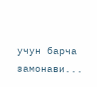учун барча замонави...